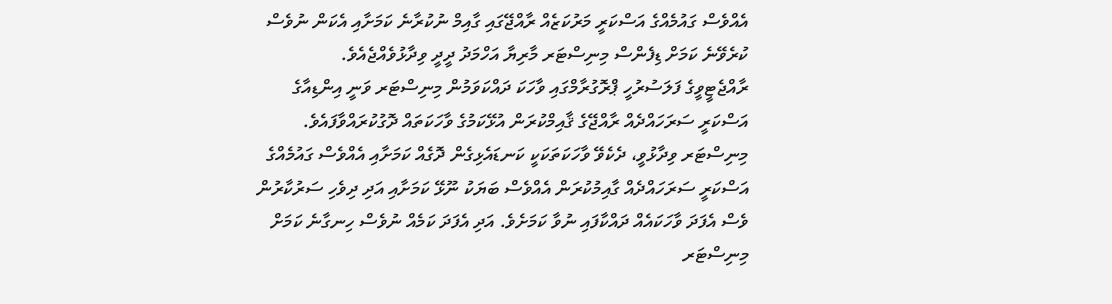އެއްވެސް ގައުމެއްގެ އަސްކަރީ މަރުކަޒެއް ރާއްޖޭގައި ގާއިމް ނުކުރާނެ ކަމަށާއި އެކަން ނުވެސް ކުރެވޭނެ ކަމަށް ޑިފެންސް މިނިސްޓަރ މާރިޔާ އަހްމަދު ދީދީ ވިދާޅުވެއްޖެއެވެ.
ރާއްޖެޓީވީގެ ފަލަސުރުހީ ޕްރޮގުރާމްގައި ވާހަކަ ދައްކަވަމުން މިނިސްޓަރ ވަނީ އިންޑިއާގެ އަސްކަރީ ސަރަހައްދެއް ރާއްޖޭގެ ޤާއިމްކުރަން އުޅޭކަމުގެ ވާހަކަތައް ދޮގުކުރައްވާފައެވެ. މިނިސްޓަރ ވިދާޅުވީ، ދެކެވޭ ވާހަކަތަކަކީ ކަނޑައެޅިގެން ދޮގެއް ކަމަށާއި އެއްވެސް ގައުމެއްގެ އަސްކަރީ ސަރަހައްދެއް ގާއިމުކުރަން އެއްވެސް ބަޔަކު ނޫޅޭ ކަމަށާއި އަދި ދިވެހި ސަރުކާރުން ވެސް އެފަދަ ވާހަކައެއް ދައްކާފައި ނުވާ ކަމަށެވެ. އަދި އެފަދަ ކަމެއް ނުވެސް ހިނގާނެ ކަމަށް މިނިސްޓަރ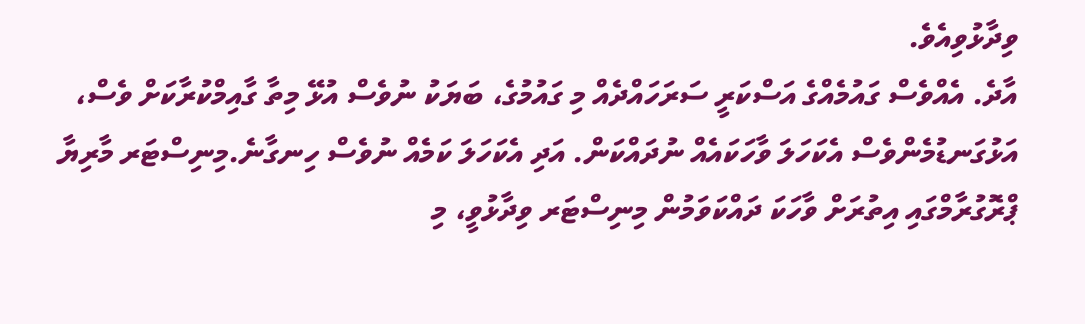ވިދާޅުވިއެވެ.
އާދެ. އެއްވެސް ގައުމެއްގެ އަސްކަރީ ސަރަހައްދެއް މި ގައުމުގެ، ބަޔަކު ނުވެސް އުޅޭ މިތާ ގާއިމްކުރާކަށް ވެސް، އަޅުގަނޑުމެންވެސް އެކަހަލަ ވާހަކައެއް ނުދައްކަން. އަދި އެކަހަލަ ކަމެއް ނުވެސް ހިނގާނެ.މިނިސްޓަރ މާރިޔާ
ޕްރޮގުރާމްގައި އިތުރަށް ވާހަކަ ދައްކަވަމުން މިނިސްޓަރ ވިދާޅުވީ، މި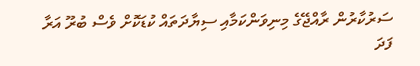ސަރުކާރުން ރާއްޖޭގެ މިނިވަންކަމާއި ސިޔާދަތައް ކުޑަކޮށް ވެސް ބުރޫ އަރާ ފަދަ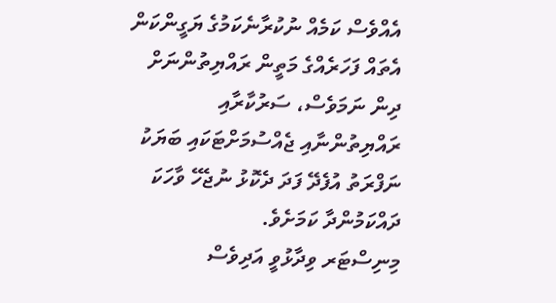އެއްވެސް ކަމެއް ނުކުރާނެކަމުގެ ޔަގީންކަން އެތައް ފަހަރެއްގެ މަތީން ރައްޔިތުންނަށް ދިން ނަމަވެސް، ސަރުކާރާއި ރައްޔިތުންނާއި ޖެއްސުމަށްޓަކައި ބަޔަކު ނަފްރަތު އުފެދޭ ފަދަ ދެކޮޅު ނުޖެހޭ ވާހަކަ ދައްކަމުންދާ ކަމަށެވެ.
މިނިސްޓަރ ވިދާޅުވީ އަދިވެސް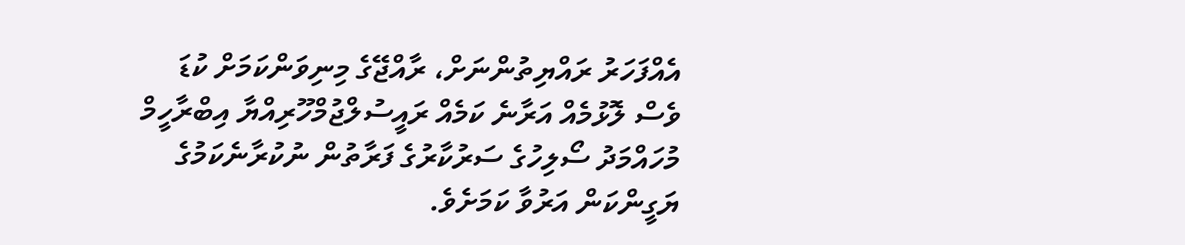އެއްފަހަރު ރައްޔިތުންނަށް، ރާއްޖޭގެ މިނިވަންކަމަށް ކުޑަ ވެސް ލޮޅުމެއް އަރާނެ ކަމެއް ރައީސުލްޖުމްހޫރިއްޔާ އިބްރާހީމް މުހައްމަދު ސޯލިހުގެ ސަރުކާރުގެ ފަރާތުން ނުކުރާނެކަމުގެ ޔަގީންކަން އަރުވާ ކަމަށެވެ.